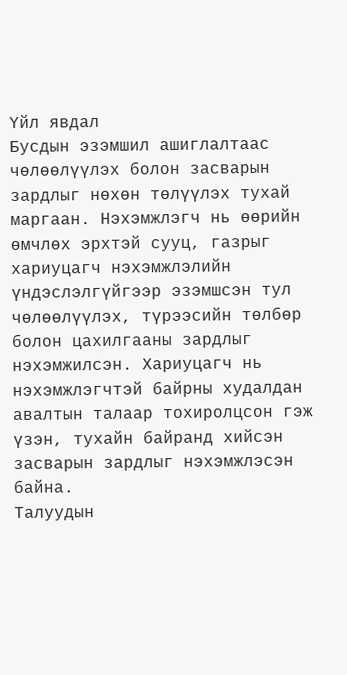Үйл явдал
Бусдын эзэмшил ашиглалтаас чөлөөлүүлэх болон засварын зардлыг нөхөн төлүүлэх тухай маргаан. Нэхэмжлэгч нь өөрийн өмчлөх эрхтэй сууц, газрыг хариуцагч нэхэмжлэлийн үндэслэлгүйгээр эзэмшсэн тул чөлөөлүүлэх, түрээсийн төлбөр болон цахилгааны зардлыг нэхэмжилсэн. Хариуцагч нь нэхэмжлэгчтэй байрны худалдан авалтын талаар тохиролцсон гэж үзэн, тухайн байранд хийсэн засварын зардлыг нэхэмжлэсэн байна.
Талуудын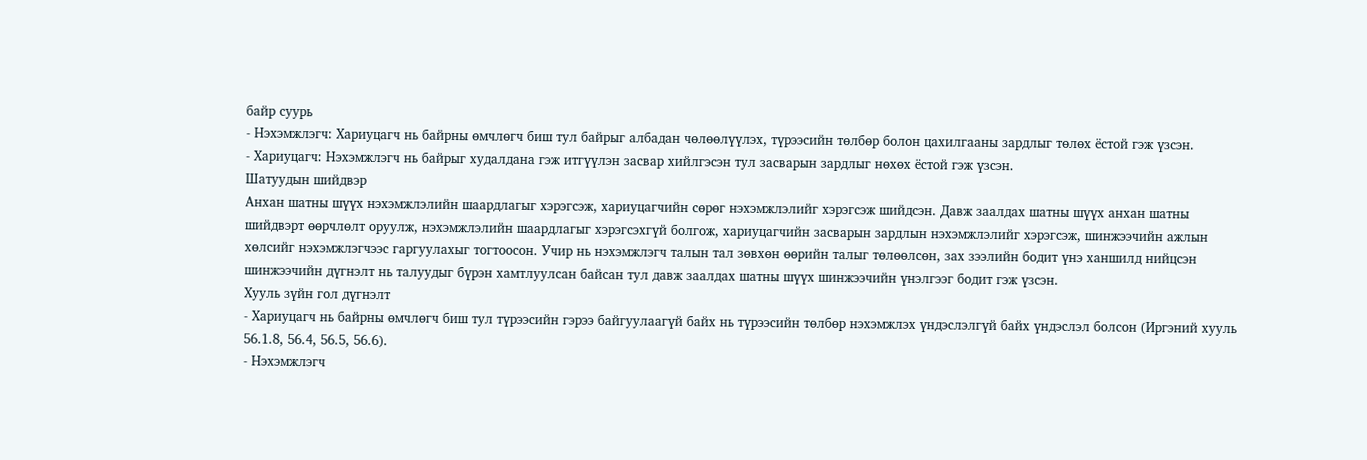байр суурь
- Нэхэмжлэгч: Хариуцагч нь байрны өмчлөгч биш тул байрыг албадан чөлөөлүүлэх, түрээсийн төлбөр болон цахилгааны зардлыг төлөх ёстой гэж үзсэн.
- Хариуцагч: Нэхэмжлэгч нь байрыг худалдана гэж итгүүлэн засвар хийлгэсэн тул засварын зардлыг нөхөх ёстой гэж үзсэн.
Шатуудын шийдвэр
Анхан шатны шүүх нэхэмжлэлийн шаардлагыг хэрэгсэж, хариуцагчийн сөрөг нэхэмжлэлийг хэрэгсэж шийдсэн. Давж заалдах шатны шүүх анхан шатны шийдвэрт өөрчлөлт оруулж, нэхэмжлэлийн шаардлагыг хэрэгсэхгүй болгож, хариуцагчийн засварын зардлын нэхэмжлэлийг хэрэгсэж, шинжээчийн ажлын хөлсийг нэхэмжлэгчээс гаргуулахыг тогтоосон. Учир нь нэхэмжлэгч талын тал зөвхөн өөрийн талыг төлөөлсөн, зах зээлийн бодит үнэ ханшилд нийцсэн шинжээчийн дүгнэлт нь талуудыг бүрэн хамтлуулсан байсан тул давж заалдах шатны шүүх шинжээчийн үнэлгээг бодит гэж үзсэн.
Хууль зүйн гол дүгнэлт
- Хариуцагч нь байрны өмчлөгч биш тул түрээсийн гэрээ байгуулаагүй байх нь түрээсийн төлбөр нэхэмжлэх үндэслэлгүй байх үндэслэл болсон (Иргэний хууль 56.1.8, 56.4, 56.5, 56.6).
- Нэхэмжлэгч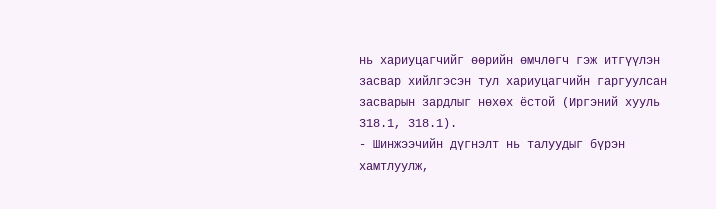нь хариуцагчийг өөрийн өмчлөгч гэж итгүүлэн засвар хийлгэсэн тул хариуцагчийн гаргуулсан засварын зардлыг нөхөх ёстой (Иргэний хууль 318.1, 318.1).
- Шинжээчийн дүгнэлт нь талуудыг бүрэн хамтлуулж,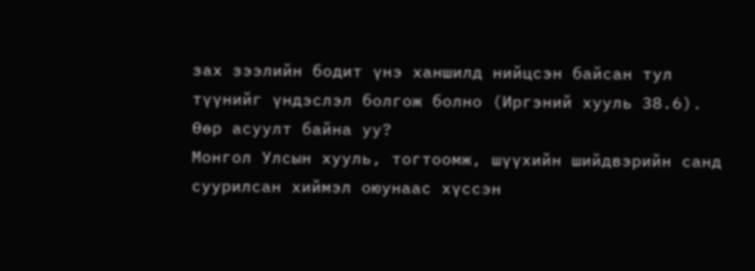зах зээлийн бодит үнэ ханшилд нийцсэн байсан тул түүнийг үндэслэл болгож болно (Иргэний хууль 38.6).
Өөр асуулт байна уу?
Монгол Улсын хууль, тогтоомж, шүүхийн шийдвэрийн санд суурилсан хиймэл оюунаас хүссэн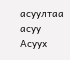асуултаа асуу
Асуух